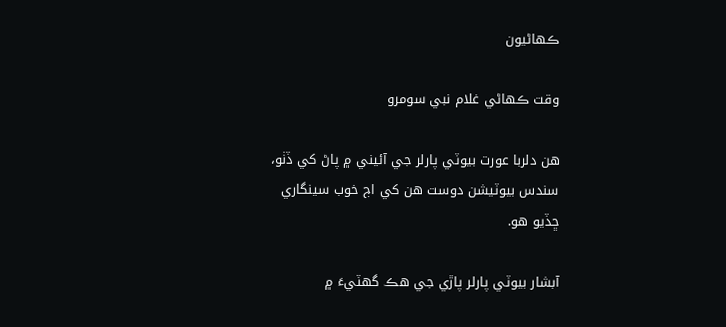ڪهاڻيون

وقت ڪهاڻي غلام نبي سومرو

هن دلربا عورت بيوٽي پارلر جي آئيني ۾ پاڻ کي ڏٺو، سندس بيوٽيشن دوست هن کي اڄ خوب سينگاري ڇڏيو هو.

آبشار بيوٽي پارلر پاڙي جي هڪ گهٽيءَ ۾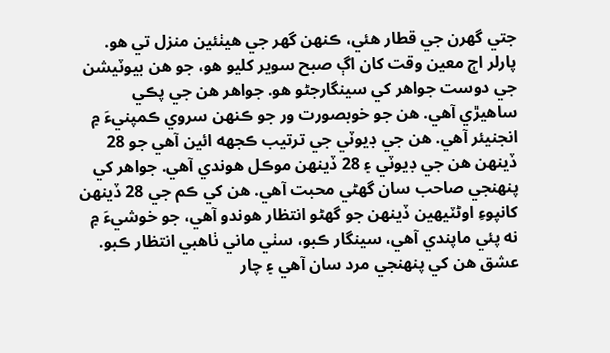جتي گهرن جي قطار هئي، ڪنهن گهر جي هيٺئين منزل تي هو. پارلر اڄ معين وقت کان اڳ صبح سوير کليو هو، جو هن بيوٽيشن جي دوست جواهر کي سينگارجڻو هو. جواهر هن جي پڪي ساهيڙي آهي. هن جو خوبصورت ور جو ڪنهن سروي ڪمپنيءَ ۾ انجنيئر آهي. هن جي ڊيوٽي جي ترتيب ڪجهه ائين آهي جو 28 ڏينهن هن جي ڊيوٽي ۽ 28 ڏينهن موڪل هوندي آهي. جواهر کي پنهنجي صاحب سان گهڻي محبت آهي. هن کي ڪم جي 28 ڏينهن کانپوءِ اوڻٽيهين ڏينهن جو گهڻو انتظار هوندو آهي، جو خوشيءَ ۾ نه پئي ماپندي آهي، سينگار ڪبو، سٺي ماني ٺاهبي انتظار ڪبو. عشق هن کي پنهنجي مرد سان آهي ۽ چار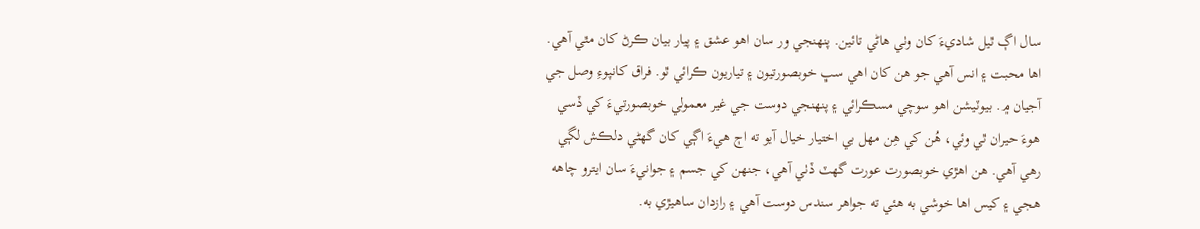سال اڳ ٿيل شاديءَ کان وٺي هاڻي تائين. پنهنجي ور سان اهو عشق ۽ پيار بيان ڪرڻ کان مٿي آهي. اها محبت ۽ انس آهي جو هن کان اهي سڀ خوبصورتيون ۽ تياريون ڪرائي ٿو. فراق کانپوءِ وصل جي آجيان ۾. بيوٽيشن اهو سوچي مسڪرائي ۽ پنهنجي دوست جي غير معمولي خوبصورتيءَ کي ڏسي هوءَ حيران ٿي وئي، هُن کي هِن مهل بي اختيار خيال آيو ته اڄ هيءَ اڳي کان گهڻي دلڪش لڳي رهي آهي. هن اهڙي خوبصورت عورت گهٽ ڏٺي آهي، جنهن کي جسم ۽ جوانيءَ سان ايترو چاهه هجي ۽ کيس اها خوشي به هئي ته جواهر سندس دوست آهي ۽ رازدان ساهيڙي به.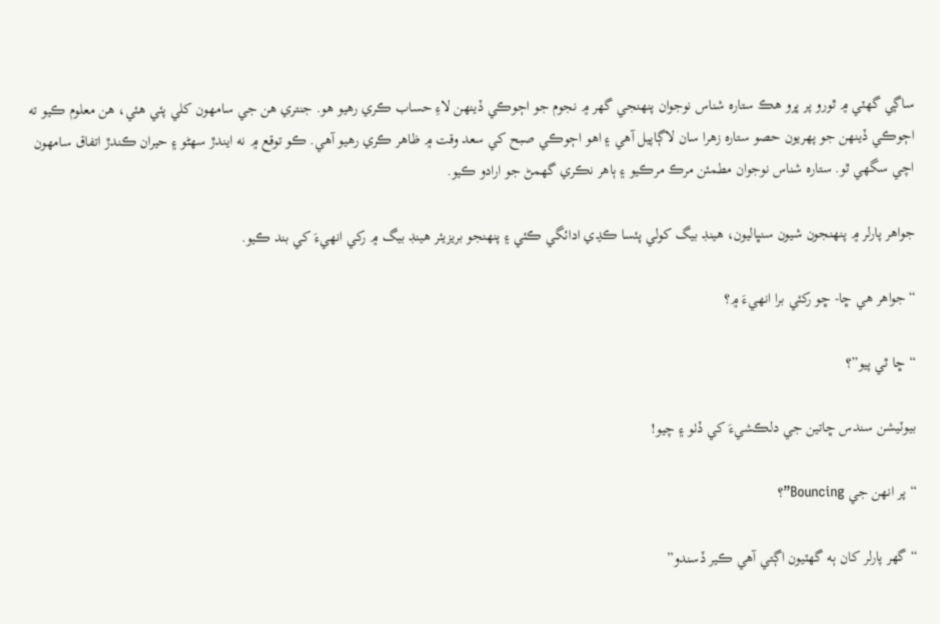ساڳي گهٽي ۾ ٿورو پر ڀرو هڪ ستاره شناس نوجوان پنهنجي گهر ۾ نجوم جو اڄوڪي ڏينهن لاءِ حساب ڪري رهيو هو. جنتري هن جي سامهون کلي پئي هئي، هن معلوم ڪيو ته اڄوڪي ڏينهن جو پهريون حصو ستاره زهرا سان لاڳاپيل آهي ۽ اهو اڄوڪي صبح کي سعد وقت ۾ ظاهر ڪري رهيو آهي. ڪو توقع ۾ نه ايندڙ سهڻو ۽ حيران ڪندڙ اتفاق سامهون اچي سگهي ٿو. ستاره شناس نوجوان مطمئن مرڪ مرڪيو ۽ ٻاهر نڪري گهمڻ جو ارادو ڪيو.

جواهر پارلر ۾ پنهنجون شيون سنڀاليون، هينڊ بيگ کولي پئسا ڪڍي ادائگي ڪئي ۽ پنهنجو بريزيئر هينڊ بيگ ۾ رکي انهيءَ کي بند ڪيو.

“جواهر هي ڇا- ڇو رکئي برا انهيءَ ۾؟

“ڇا ٿي پيو”؟

بيوٽيشن سندس ڇاتين جي دلڪشيءَ کي ڏٺو ۽ چيو!

“پر انهن جي Bouncing”؟

“گهر پارلر کان ٻه گهٽيون اڳتي آهي ڪير ڏسندو”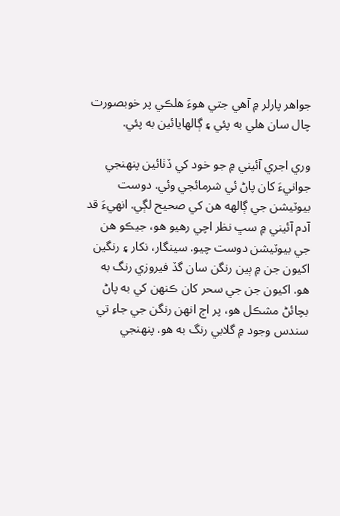جواهر پارلر ۾ آهي جتي هوءَ هلڪي پر خوبصورت چال سان هلي به پئي ۽ ڳالهايائين به پئي.

وري اجري آئيني ۾ جو خود کي ڏٺائين پنهنجي جوانيءَ کان پاڻ ئي شرمائجي وئي. دوست بيوٽيشن جي ڳالهه هن کي صحيح لڳي. انهيءَ قد آدم آئيني ۾ سڀ نظر اچي رهيو هو، جيڪو هن جي بيوٽيشن دوست چيو. سينگار، نکار ۽ رنگين اکيون جن ۾ ٻين رنگن سان گڏ فيروزي رنگ به هو. اکيون جن جي سحر کان ڪنهن کي به پاڻ بچائڻ مشڪل هو، پر اڄ انهن رنگن جي جاءِ تي سندس وجود ۾ گلابي رنگ به هو. پنهنجي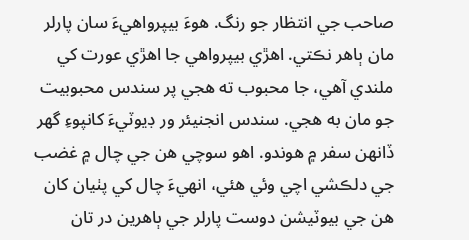صاحب جي انتظار جو رنگ. هوءَ بيپرواهيءَ سان پارلر مان ٻاهر نڪتي. اهڙي بيپرواهي جا اهڙي عورت کي ملندي آهي، جا محبوب ته هجي پر سندس محبوبيت جو مان به هجي. سندس انجنيئر ور ڊيوٽيءَ کانپوءِ گهر ڏانهن سفر ۾ هوندو. اهو سوچي هن جي چال ۾ غضب جي دلڪشي اچي وئي هئي، انهيءَ چال کي پٺيان کان هن جي بيوٽيشن دوست پارلر جي ٻاهرين در تان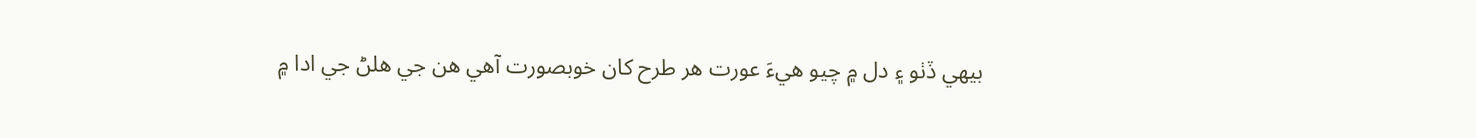بيهي ڏٺو ۽ دل ۾ چيو هيءَ عورت هر طرح کان خوبصورت آهي هن جي هلڻ جي ادا ۾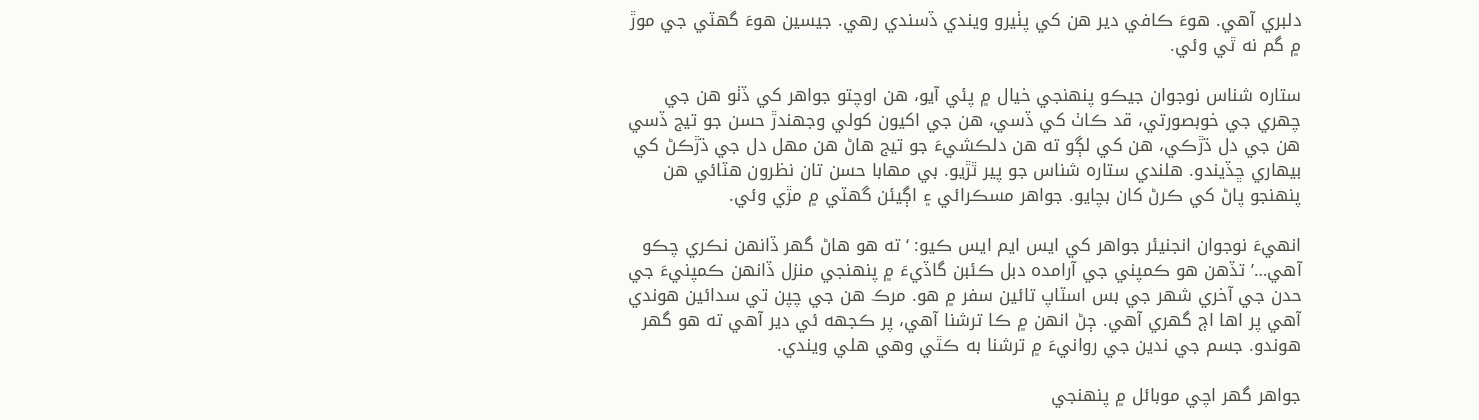دلبري آهي. هوءَ ڪافي دير هن کي پٺيرو ويندي ڏسندي رهي. جيسين هوءَ گهٽي جي موڙ ۾ گم نه ٿي وئي.

ستاره شناس نوجوان جيڪو پنهنجي خيال ۾ پئي آيو، هن اوچتو جواهر کي ڏٺو هن جي چهري جي خوبصورتي، قد ڪاٺ کي ڏسي، هن جي اکيون کولي وجهندڙ حسن جو تيج ڏسي هن جي دل ڌڙڪي، هن کي لڳو ته هن دلڪشيءَ جو تيج هاڻ هن مهل دل جي ڌڙڪڻ کي بيهاري ڇڏيندو. هلندي ستاره شناس جو پير ٿڙيو. بي مهابا حسن تان نظرون هٽائي هن پنهنجو پاڻ کي ڪرڻ کان بچايو. جواهر مسڪرائي ۽ اڳيئن گهٽي ۾ مڙي وئي.

انهيءَ نوجوان انجنيئر جواهر کي ايس ايم ايس ڪيو: ‘ته هو هاڻ گهر ڏانهن نڪري چڪو آهي…’ تڏهن هو ڪمپني جي آرامده دبل ڪئبن گاڏيءَ ۾ پنهنجي منزل ڏانهن ڪمپنيءَ جي حدن جي آخري شهر جي بس اسٽاپ تائين سفر ۾ هو. مرڪ هن جي چپن تي سدائين هوندي آهي پر اها اڄ گهري آهي. ڄڻ انهن ۾ ڪا ترشنا آهي، پر ڪجهه ئي دير آهي ته هو گهر هوندو. جسم جي ندين جي روانيءَ ۾ ترشنا به ڪٿي وهي هلي ويندي.

جواهر گهر اچي موبائل ۾ پنهنجي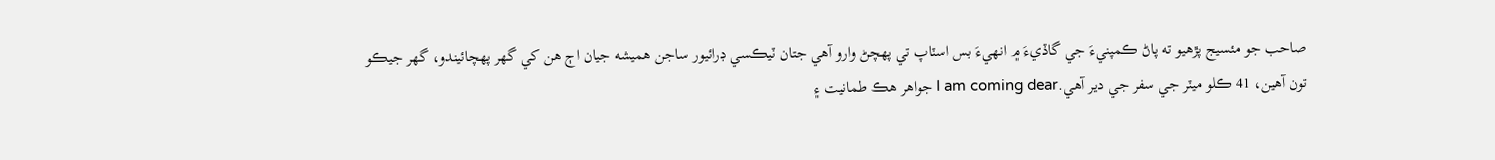صاحب جو مئسيج پڙهيو ته پاڻ ڪمپنيءَ جي گاڏيءَ ۾ انهيءَ بس اسٽاپ تي پهچڻ وارو آهي جتان ٽيڪسي ڊرائيور ساجن هميشه جيان اڄ هن کي گهر پهچائيندو، گهر جيڪو تون آهين، 41 ڪلو ميٽر جي سفر جي دير آهي.I am coming dear جواهر هڪ طمانيت ۽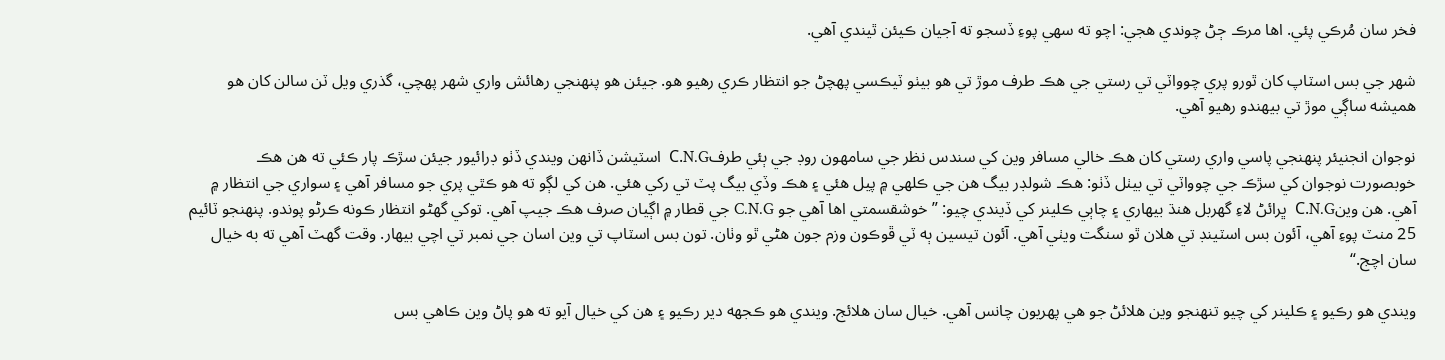فخر سان مُرڪي پئي. اها مرڪ ڄڻ چوندي هجي: اچو ته سهي پوءِ ڏسجو ته آجيان ڪيئن ٿيندي آهي.

شهر جي بس اسٽاپ کان ٿورو پري چوواٽي تي رستي جي هڪ طرف موڙ تي هو بيٺو ٽيڪسي پهچڻ جو انتظار ڪري رهيو هو. جيئن هو پنهنجي رهائش واري شهر پهچي، گذري ويل ٽن سالن کان هو هميشه ساڳي موڙ تي بيهندو رهيو آهي.

نوجوان انجنيئر پنهنجي پاسي واري رستي کان هڪ خالي مسافر وين کي سندس نظر جي سامهون روڊ جي ٻئي طرفC.N.G  اسٽيشن ڏانهن ويندي ڏٺو ڊرائيور جيئن سڙڪ پار ڪئي ته هن هڪ خوبصورت نوجوان کي سڙڪ جي چوواٽي تي بيٺل ڏٺو: هڪ شولڊر بيگ هن جي ڪلهي ۾ پيل هئي ۽ هڪ وڏي بيگ پٽ تي رکي هئي. هن کي لڳو ته هو ڪٿي پري جو مسافر آهي ۽ سواري جي انتظار ۾ آهي. هن وينC.N.G  ڀرائڻ لاءِ گهربل هنڌ بيهاري ۽ چاٻي ڪلينر کي ڏيندي چيو: ”خوشقسمتي اها آهي جو C.N.G جي قطار ۾ اڳيان صرف هڪ جيپ آهي. توکي گهڻو انتظار ڪونه ڪرڻو پوندو. پنهنجو ٽائيم 25 منٽ پوءِ آهي، آئون بس اسٽينڊ تي هلان ٿو سنگت ويٺي آهي. آئون تيسين ٻه ٽي ڦوڪون وزم جون هڻي ٿو وٺان. تون بس اسٽاپ تي وين اسان جي نمبر تي اچي بيهار. وقت گهٽ آهي ته به خيال سان اچج.“

ويندي هو رڪيو ۽ ڪلينر کي چيو تنهنجو وين هلائڻ جو هي پهريون چانس آهي. خيال سان هلائج. ويندي هو ڪجهه دير رڪيو ۽ هن کي خيال آيو ته هو پاڻ وين ڪاهي بس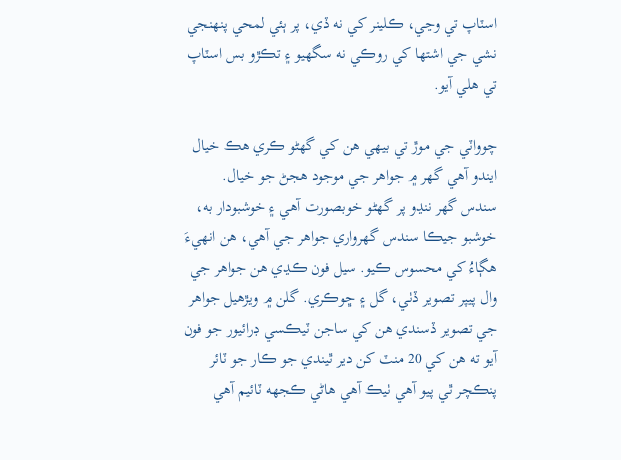اسٽاپ تي وڃي، ڪلينر کي نه ڏي، پر ٻئي لمحي پنهنجي نشي جي اشتها کي روڪي نه سگهيو ۽ تڪڙو بس اسٽاپ تي هلي آيو.

چوواٽي جي موڙ تي بيهي هن کي گهڻو ڪري هڪ خيال ايندو آهي گهر ۾ جواهر جي موجود هجڻ جو خيال. سندس گهر ننڍو پر گهڻو خوبصورت آهي ۽ خوشبودار به، خوشبو جيڪا سندس گهرواري جواهر جي آهي، هن انهيءَ هڳاءُ کي محسوس ڪيو. سيل فون ڪڍي هن جواهر جي وال پيپر تصوير ڏٺي، گل ۽ ڇوڪري. گلن ۾ ويڙهيل جواهر جي تصوير ڏسندي هن کي ساجن ٽيڪسي ڊرائيور جو فون آيو ته هن کي 20 منٽ کن دير ٿيندي جو ڪار جو ٽائر پنڪچر ٿي پيو آهي ٺيڪ آهي هاڻي ڪجهه ٽائيم آهي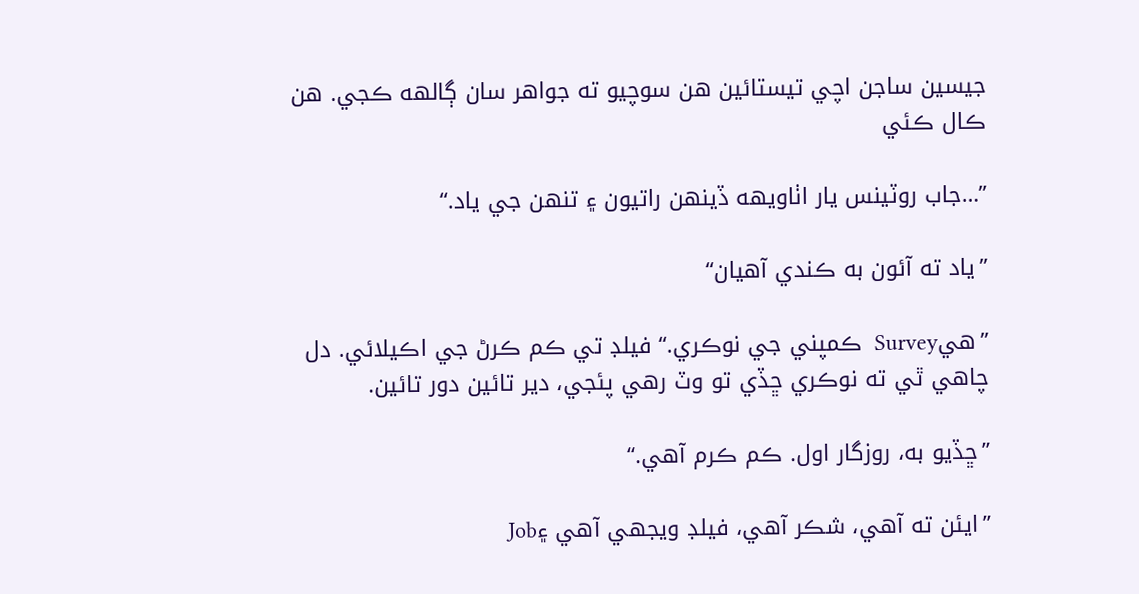جيسين ساجن اچي تيستائين هن سوچيو ته جواهر سان ڳالهه ڪجي. هن ڪال ڪئي

”…جاب روٽينس يار اٺاويهه ڏينهن راتيون ۽ تنهن جي ياد.“

”ياد ته آئون به ڪندي آهيان“

”هيSurvey  ڪمپني جي نوڪري.“ فيلڊ تي ڪم ڪرڻ جي اڪيلائي. دل چاهي ٿي ته نوڪري ڇڏي تو وٽ رهي پئجي، دير تائين دور تائين.

”ڇڏيو به، روزگار اول. ڪم ڪرم آهي.“

”ايئن ته آهي، شڪر آهي، فيلڊ ويجهي آهي ۽Job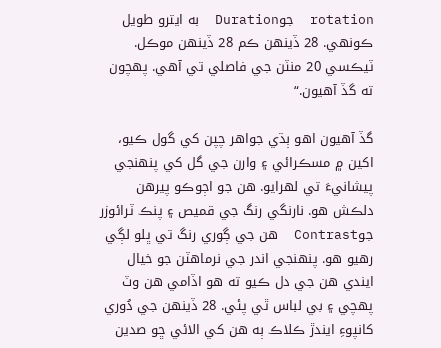rotation  جوDuration  به ايترو طويل ڪونهي. 28 ڏينهن ڪم 28 ڏينهن موڪل. ٽيڪسي 20 منٽن جي فاصلي تي آهي. پهچون ته گڏ آهيون.“

گڏ آهيون اهو ٻڌي جواهر چپن کي گول ڪيو، اکين ۾ مسڪرائي ۽ وارن جي گل کي پنهنجي پيشانيءَ تي لهرايو. هن جو اڄوڪو پيرهن دلڪش هو. نارنگي رنگ جي قميص ۽ پنڪ ٽرائوزر جوContrast  هن جي ڳوري رنگ تي ڀلو لڳي رهيو هو. پنهنجي اندر جي نرماهٽن جو خيال ايندي هن جي دل ڪيو ته هو اڏامي هن وٽ پهچي ۽ بي لباس ٿي پئي. 28 ڏينهن جي دُوري کانپوءِ ايندڙ ڪلاڪ ٻه هن کي الائي ڇو صدين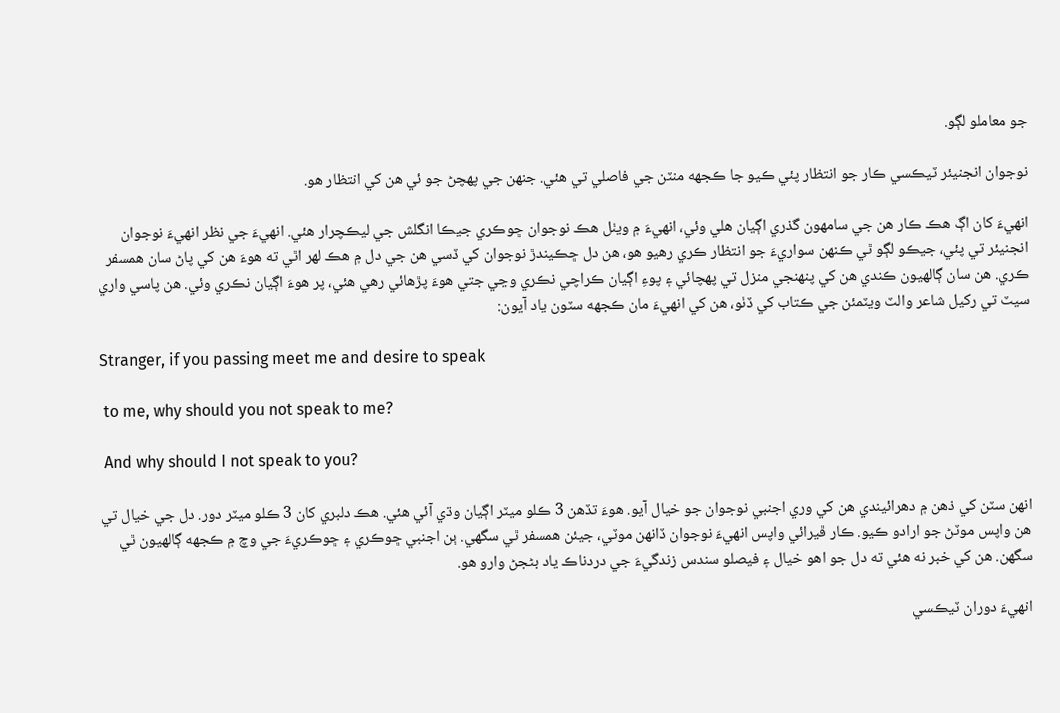جو معاملو لڳو.

نوجوان انجنيئر ٽيڪسي ڪار جو انتظار پئي ڪيو جا ڪجهه منٽن جي فاصلي تي هئي. جنهن جي پهچڻ جو ئي هن کي انتظار هو.

انهيءَ کان اڳ هڪ ڪار هن جي سامهون گذري اڳيان هلي وئي، انهيءَ ۾ ويٺل هڪ نوجوان ڇوڪري جيڪا انگلش جي ليڪچرار هئي. انهيءَ جي نظر انهيءَ نوجوان انجنيئر تي پئي، جيڪو لڳو ٿي ڪنهن سواريءَ جو انتظار ڪري رهيو هو، هن دل ڇڪيندڙ نوجوان کي ڏسي هن جي دل ۾ هڪ لهر اٿي ته هوءَ هن کي پاڻ سان همسفر ڪري. هن سان ڳالهيون ڪندي هن کي پنهنجي منزل تي پهچائي ۽ پوءِ اڳيان ڪراچي نڪري وڃي جتي هوءَ پڙهائي رهي هئي، پر هوءَ اڳيان نڪري وئي. هن پاسي واري سيٽ تي رکيل شاعر والٽ ويٽمئن جي ڪتاب کي ڏٺو، هن کي انهيءَ مان ڪجهه سٽون ياد آيون:

Stranger, if you passing meet me and desire to speak

 to me, why should you not speak to me?

 And why should I not speak to you?

انهن سٽن کي ذهن ۾ دهرائيندي هن کي وري اجنبي نوجوان جو خيال آيو. هوءَ تڏهن 3 ڪلو ميٽر اڳيان وڌي آئي هئي. هڪ دلبري کان 3 ڪلو ميٽر دور. دل جي خيال تي هن واپس موٽڻ جو ارادو ڪيو. ڪار ڦيرائي واپس انهيءَ نوجوان ڏانهن موٽي، جيئن همسفر ٿي سگهي. ٻن اجنبي ڇوڪري ۽ ڇوڪريءَ جي وچ ۾ ڪجهه ڳالهيون ٿي سگهن. هن کي خبر نه هئي ته دل جو اهو خيال ۽ فيصلو سندس زندگيءَ جي دردناڪ ياد بڻجڻ وارو هو.

انهيءَ دوران ٽيڪسي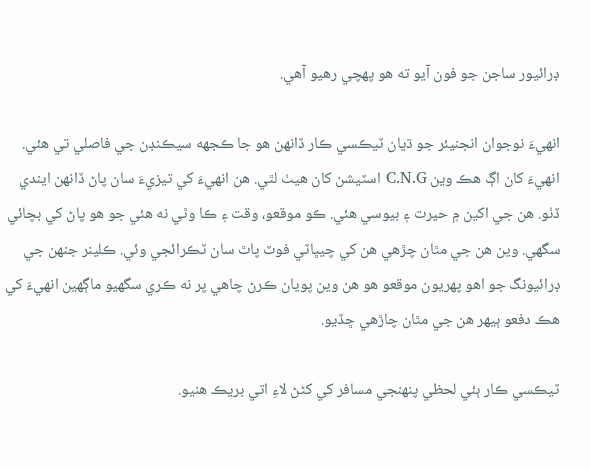ڊرائيور ساجن جو فون آيو ته هو پهچي رهيو آهي.

انهيءَ نوجوان انجنيئر جو ڌيان ٽيڪسي ڪار ڏانهن هو جا ڪجهه سيڪنڊن جي فاصلي تي هئي. انهيءَ کان اڳ هڪ وين C.N.G اسٽيشن کان هيٺ لٿي. هن انهيءَ کي تيزيءَ سان پاڻ ڏانهن ايندي ڏٺو. هن جي اکين ۾ حيرت ۽ بيوسي هئي. ڪو موقعو، وقت ۽ ڪا وٿي نه هئي جو هو پاڻ کي بچائي سگهي. وين هن جي مٿان چڙهي هن کي چيڀاٽي فوٽ پاٿ سان ٽڪرائجي وئي. ڪلينر جنهن جي ڊرائيونگ جو اهو پهريون موقعو هو هن وين پويان ڪرڻ چاهي پر نه ڪري سگهيو ماڳهين انهيءَ کي هڪ دفعو ٻيهر هن جي مٿان چاڙهي ڇڏيو.

ٽيڪسي ڪار ٻئي لحظي پنهنجي مسافر کي کڻڻ لاءِ اتي بريڪ هنيو.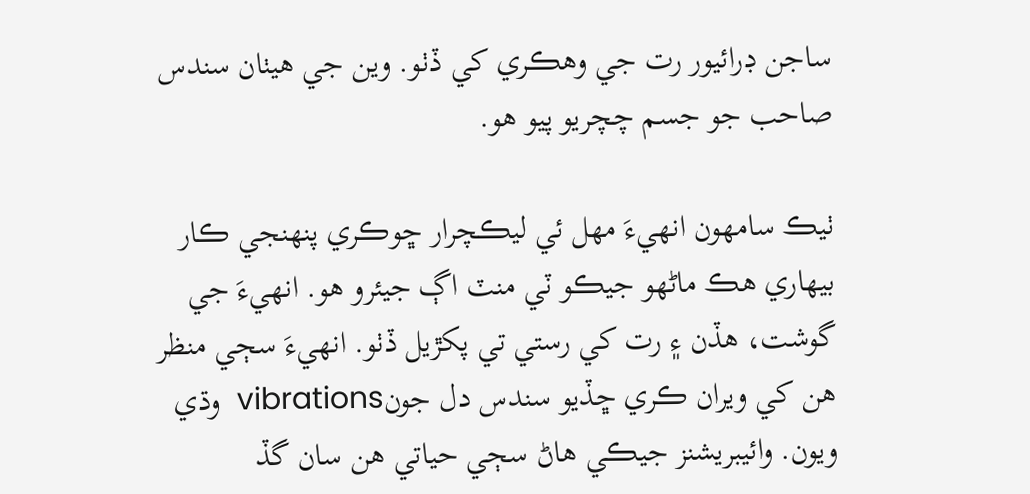ساجن ڊرائيور رت جي وهڪري کي ڏٺو. وين جي هيٺان سندس صاحب جو جسم چچريو پيو هو.

ٺيڪ سامهون انهيءَ مهل ئي ليڪچرار ڇوڪري پنهنجي ڪار بيهاري هڪ ماڻهو جيڪو ٽي منٽ اڳ جيئرو هو. انهيءَ جي گوشت، هڏن ۽ رت کي رستي تي پکڙيل ڏٺو. انهيءَ سڄي منظر هن کي ويران ڪري ڇڏيو سندس دل جونvibrations  وڌي ويون. وائيبريشنز جيڪي هاڻ سڄي حياتي هن سان گڏ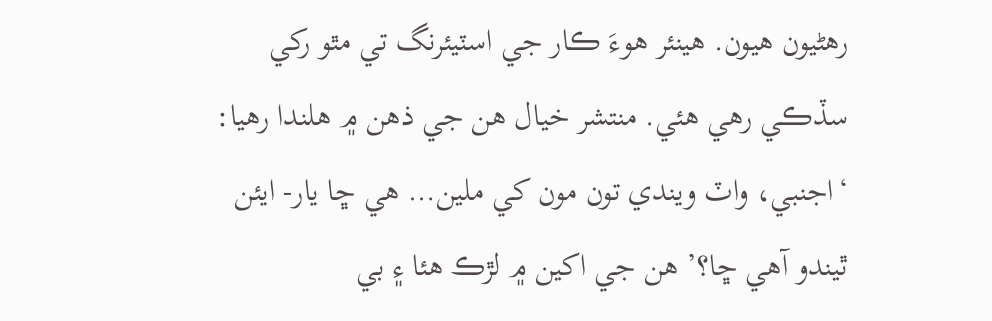رهڻيون هيون. هينئر هوءَ ڪار جي اسٽيئرنگ تي مٿو رکي سڏڪي رهي هئي. منتشر خيال هن جي ذهن ۾ هلندا رهيا: ‘اجنبي، واٽ ويندي تون مون کي ملين… هي ڇا يار- ايئن ٿيندو آهي ڇا؟’ هن جي اکين ۾ لڙڪ هئا ۽ بي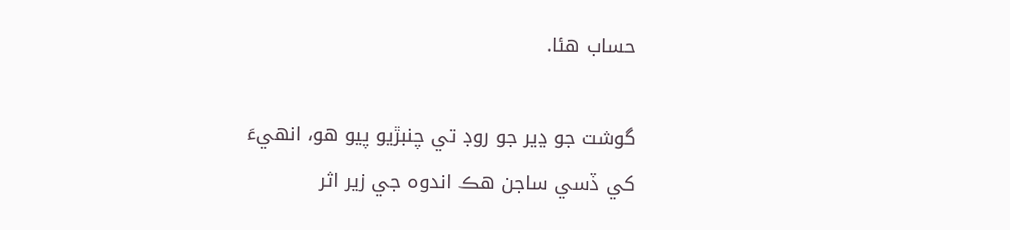حساب هئا.

گوشت جو ڍير جو روڊ تي چنبڙيو پيو هو، انهيءَ کي ڏسي ساجن هڪ اندوه جي زير اثر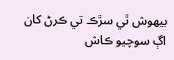بيهوش ٿي سڙڪ تي ڪرڻ کان اڳ سوچيو ڪاش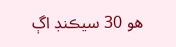هو 30 سيڪنڊ اڳ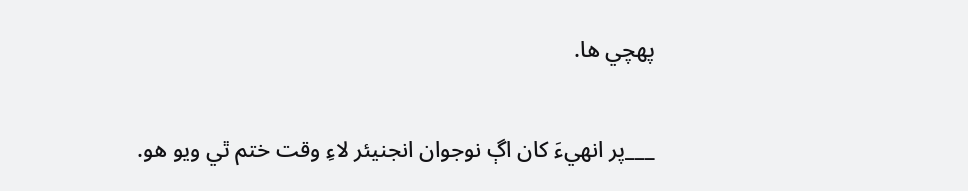پهچي ها.

___پر انهيءَ کان اڳ نوجوان انجنيئر لاءِ وقت ختم ٿي ويو هو.